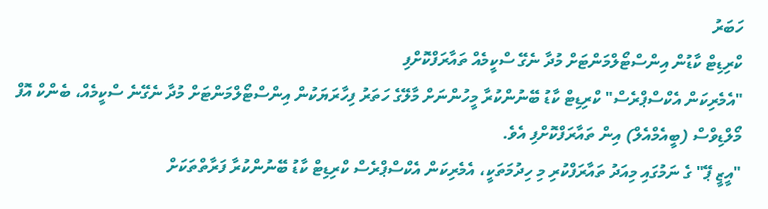ހަބަރު
ކްރިޑިޓް ކާޑުން އިންސްޓޯލްމަންޓަށް މުދާ ނެގޭ ސްކީމެއް ތައާރަފްކޮށްފި
"އެމެރިކަން އެކްސްޕްރެސް" ކްރިޑިޓް ކާޑު ބޭނުންކުރާ މީހުންނަށް މާލޭގެ ހަތަރު ފިހާރަޔަކުން އިންސްޓޯލްމަންޓަށް މުދާ ނެގޭނެ ސްކީމެއް، ބެންކް އޮފް މޯލްޑިވްސް (ބީއެމްއެލް) އިން ތައާރަފްކޮށްފި އެވެ.
"އީޒީ ޕޭ" ގެ ނަމުގައި މިއަދު ތައާރަފްކުރި މި ހިދުމަތަކީ، އެމެރިކަން އެކްސްޕްރެސް ކްރިޑިޓް ކާޑު ބޭނުންކުރާ ފަރާތްތަކަށް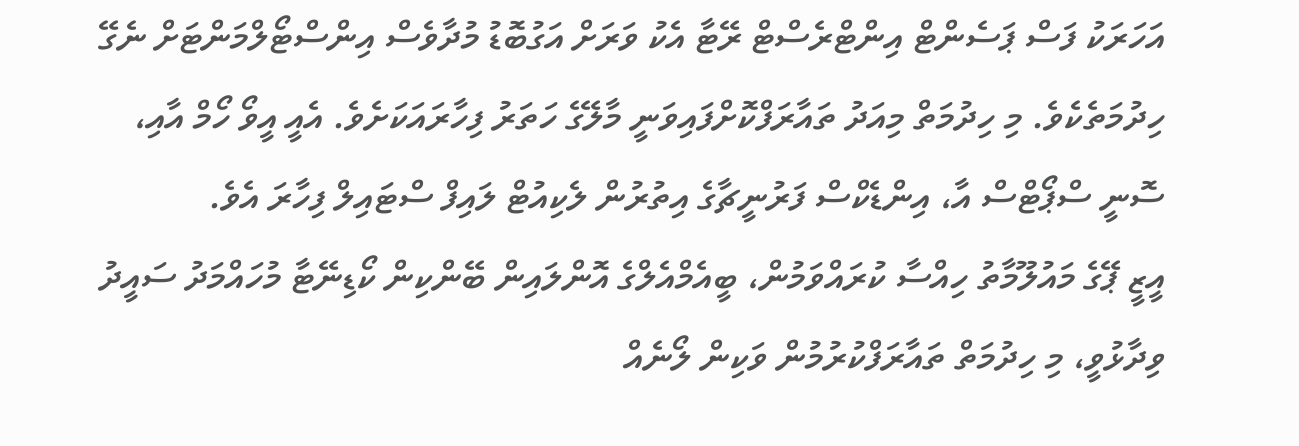އަހަރަކު ފަސް ޕަސެންޓް އިންޓްރެސްޓް ރޭޓާ އެކު ވަރަށް އަގުބޮޑު މުދާވެސް އިންސްޓޯލްމަންޓަށް ނެގޭ ހިދުމަތެކެވެ. މި ހިދުމަތް މިއަދު ތައާރަފްކޮށްފައިވަނީ މާލޭގެ ހަތަރު ފިހާރައަކަށެވެ. އެއީ އީވޯ ހޯމް އާއި، ސޮނީ ސްޕޯޓްސް އާ، އިންޑެކްސް ފަރުނީޗާގެ އިތުރުން ލެކިއުޓް ލައިފް ސްޓައިލް ފިހާރަ އެވެ.
އީޒީ ޕޭގެ މައުލޫމާތު ހިއްސާ ކުރައްވަމުން، ބީއެމްއެލްގެ އޮންލައިން ބޭންކިން ކޯޑިނޭޓާ މުހައްމަދު ސައީދު ވިދާޅުވީ، މި ހިދުމަތް ތައާރަފްކުރުމުން ވަކިން ލޯނެއް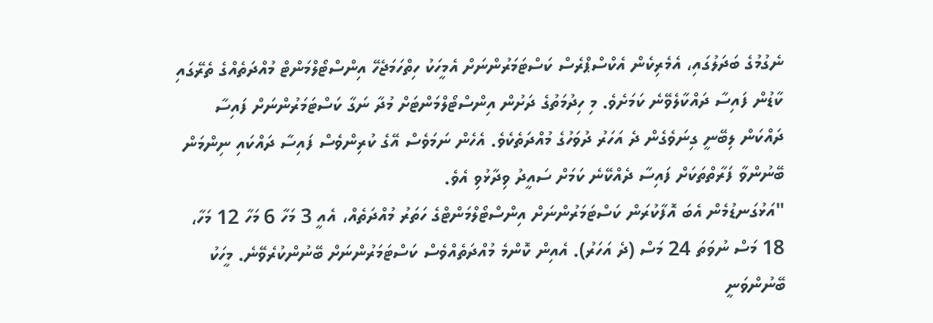ނެގުމުގެ ބަދަލުގައި، އެމެރިކެން އެކްސްޕްރެސް ކަސްޓަމަރުންނަށް އެމީހަކު ހިތްހަމަޖެހޭ އިންސްޓޯލްމަންޓް މުއްދަތެއްގެ ތެރޭގައި ކާޑުން ފައިސާ ދައްކާލެވޭނެ ކަމަށެވެ. މި ހިދުމަތުގެ ދަށުން އިންސްޓޯލްމަންޓަށް މުދާ ނަގާ ކަސްޓަމަރުންނަށް ފައިސާ ދައްކަން ލިބޭނީ ގިނަވެގެން ދެ އަހަރު ދުވަހުގެ މުއްދަތެކެވެ. އެހެން ނަމަވެސް އޭގެ ކުރިންވެސް ފައިސާ ދައްކައި ނިންމަން ބޭނުންވާ ފަރާތްތަކަށް ފައިސާ ދެއްކޭނެ ކަމަށް ސައީދު ވިދާޅުވި އެވެ.
"އަޅުގަނޑުމެން އެބަ އޮފާކުރަން ކަސްޓަމަރުންނަށް އިންސްޓޯލްމަންޓްގެ ހަތަރު މުއްދަތެއް، އެއީ 3 މަހާ 6 މަހާ 12 މަހާ، 18 މަސް ނުވަތަ 24 މަސް (ދެ އަހަރު). އެއިން ކޮންމެ މުއްދަތެއްވެސް ކަސްޓަމަރުންނަށް ބޭނުންކުރެވޭނެ. މީހަކު ބޭނުންވަނީ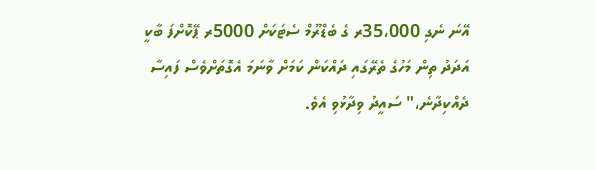އޭނަ ނެގި 35،000ރ ގެ ބެޑްރޫމް ސެޓަކަށް 5000ރ ޕޭކޮށްފަ ބާކީ އަދަދު ތިން މަހުގެ ތެރޭގައި ދައްކަން ކަމަށް ވާނަމަ އެގޮތަށްވެސް ފައިސާ ދެއްކިދާނެ،" ސައީދު ވިދާޅުވި އެވެ.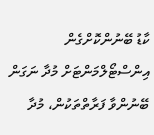ކާޑު ބޭނުންކޮށްގެން އިންސްޓޯލްމަންޓަށް މުދާ ނަގަން ބޭނުންވާ ފަރާތްތަކުން، މުދާ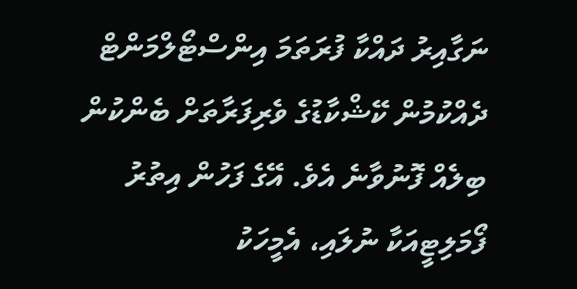ނަގާއިރު ދައްކާ ފުރަތަމަ އިންސްޓޯލްމަންޓް ދެއްކުމުން ކޭޝްކާޑުގެ ވެރިފަރާތަށް ބެންކުން ބިލެއް ފޮނުވާނެ އެވެ. އޭގެ ފަހުން އިތުރު ފޯމަލިޓީއަކާ ނުލައި، އެމީހަކު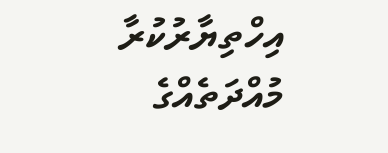އިހްތިޔާރުކުރާ މުއްދަތެއްގެ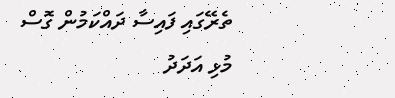ތެރޭގައި ފައިސާ ދައްކަމުން ގޮސް މުޅި އަދަދު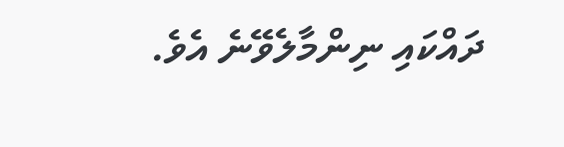ދައްކައި ނިންމާލެވޭނެ އެވެ.